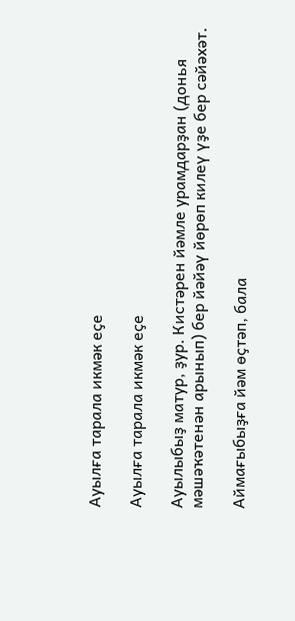Ауылға тарала икмәк еҫе

Ауылға тарала икмәк еҫе

Ауылыбыҙ матур, ҙур. Кистәрен йәмле урамдарҙан (донья мәшәҡәтенән арынып) бер йәйәү йөрөп килеү үҙе бер сәйәхәт.

Аймағыбыҙға йәм өҫтәп, бала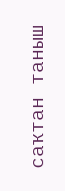саҡтан таныш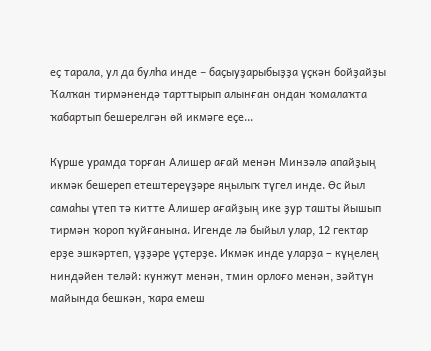еҫ тарала, ул да булһа инде − баҫыуҙарыбыҙҙа үҫкән бойҙайҙы Ҡалҡан тирмәнендә тарттырып алынған ондан ҡомалаҡта ҡабартып бешерелгән өй икмәге еҫе...

Күрше урамда торған Алишер ағай менән Минзәлә апайҙың икмәк бешереп етештереүҙәре яңылыҡ түгел инде. Өс йыл самаһы үтеп тә китте Алишер ағайҙың ике ҙур ташты йышып тирмән ҡороп ҡуйғанына. Игенде лә быйыл улар, 12 гектар ерҙе эшкәртеп, үҙҙәре үҫтерҙе. Икмәк инде уларҙа – күңелең ниндәйен теләй: кунжут менән, тмин орлоғо менән, зәйтүн майында бешкән, ҡара емеш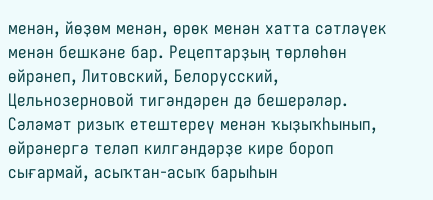менән, йөҙөм менән, өрөк менән хатта сәтләүек менән бешкәне бар. Рецептарҙың төрлөһөн өйрәнеп, Литовский, Белорусский, Цельнозерновой тигәндәрен дә бешерәләр. Сәләмәт ризыҡ етештереү менән ҡыҙыҡһынып, өйрәнергә теләп килгәндәрҙе кире бороп сығармай, асыҡтан-асыҡ барыһын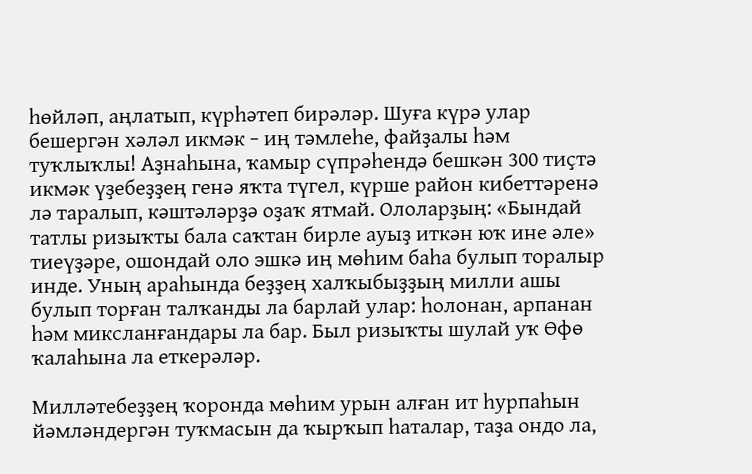һөйләп, аңлатып, күрһәтеп бирәләр. Шуға күрә улар бешергән хәләл икмәк − иң тәмлеһе, файҙалы һәм туҡлыҡлы! Аҙнаһына, ҡамыр сүпрәһендә бешкән 300 тиҫтә икмәк үҙебеҙҙең генә яҡта түгел, күрше район кибеттәренә лә таралып, кәштәләрҙә оҙаҡ ятмай. Ололарҙың: «Бындай татлы ризыҡты бала саҡтан бирле ауыҙ иткән юҡ ине әле» тиеүҙәре, ошондай оло эшкә иң мөһим баһа булып торалыр инде. Уның араһында беҙҙең халҡыбыҙҙың милли ашы булып торған талҡанды ла барлай улар: һолонан, арпанан һәм миксланғандары ла бар. Был ризыҡты шулай уҡ Өфө ҡалаһына ла еткерәләр.

Милләтебеҙҙең ҡоронда мөһим урын алған ит һурпаһын йәмләндергән туҡмасын да ҡырҡып һаталар, таҙа ондо ла,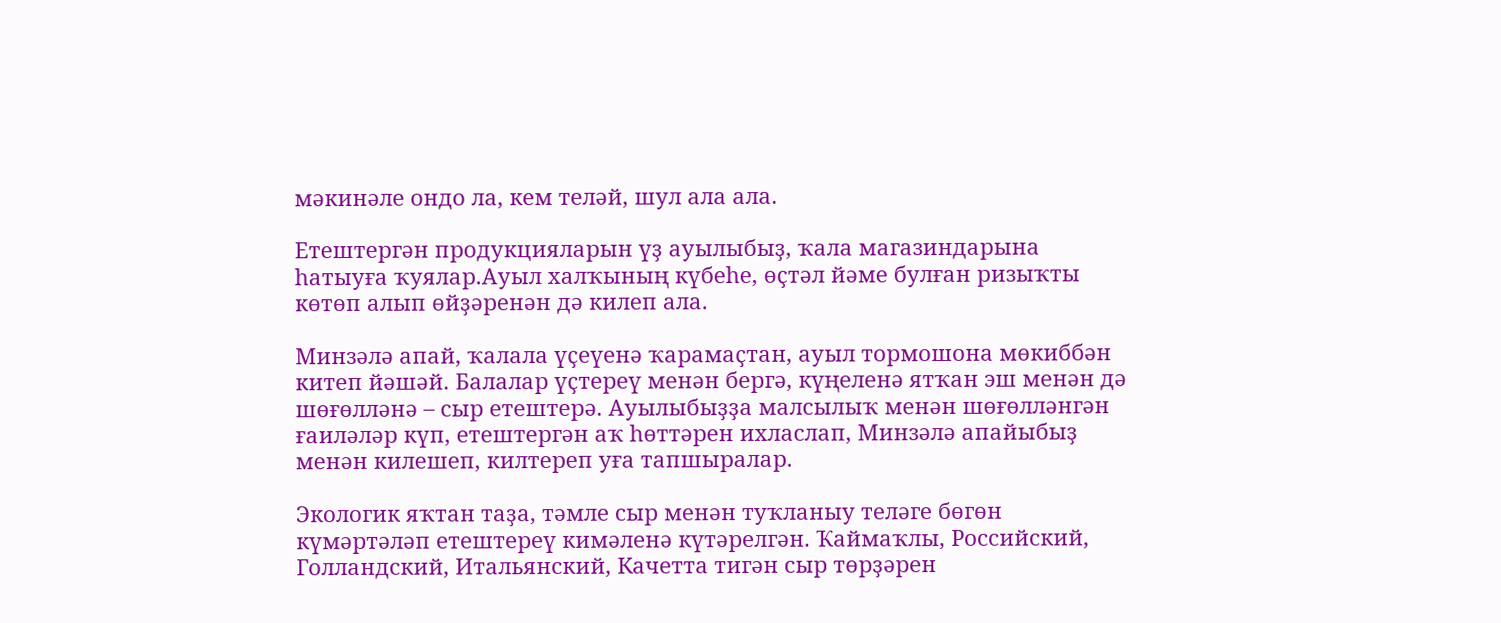мәкинәле ондо ла, кем теләй, шул ала ала.

Етештергән продукцияларын үҙ ауылыбыҙ, ҡала магазиндарына һатыуға ҡуялар.Ауыл халҡының күбеһе, өҫтәл йәме булған ризыҡты көтөп алып өйҙәренән дә килеп ала.

Минзәлә апай, ҡалала үҫеүенә ҡарамаҫтан, ауыл тормошона мөкиббән китеп йәшәй. Балалар үҫтереү менән бергә, күңеленә ятҡан эш менән дә шөғөлләнә – сыр етештерә. Ауылыбыҙҙа малсылыҡ менән шөғөлләнгән ғаиләләр күп, етештергән аҡ һөттәрен ихласлап, Минзәлә апайыбыҙ менән килешеп, килтереп уға тапшыралар.

Экологик яҡтан таҙа, тәмле сыр менән туҡланыу теләге бөгөн күмәртәләп етештереү кимәленә күтәрелгән. Ҡаймаҡлы, Российский, Голландский, Итальянский, Качетта тигән сыр төрҙәрен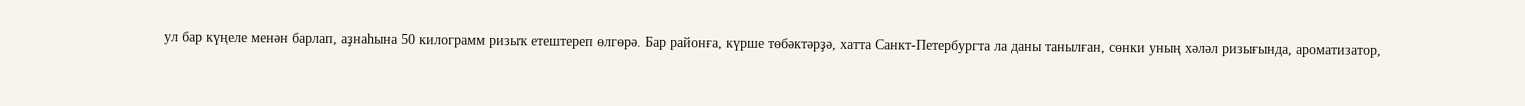ул бар күңеле менән барлап, аҙнаһына 50 килограмм ризыҡ етештереп өлгөрә. Бар районға, күрше төбәктәрҙә, хатта Санкт-Петербургта ла даны танылған, сөнки уның хәләл ризығында, ароматизатор,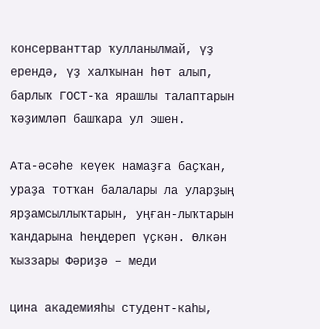консерванттар ҡулланылмай, үҙ ерендә, үҙ халҡынан һөт алып, барлыҡ ГОСТ-ҡа ярашлы талаптарын ҡәҙимләп башҡара ул эшен.

Ата-әсәһе кеүек намаҙға баҫҡан, ураҙа тотҡан балалары ла уларҙың ярҙамсыллыҡтарын, уңған-лыҡтарын ҡандарына һеңдереп үҫкән. Өлкән ҡыззары Фәриҙә – меди

цина академияһы студент-каһы,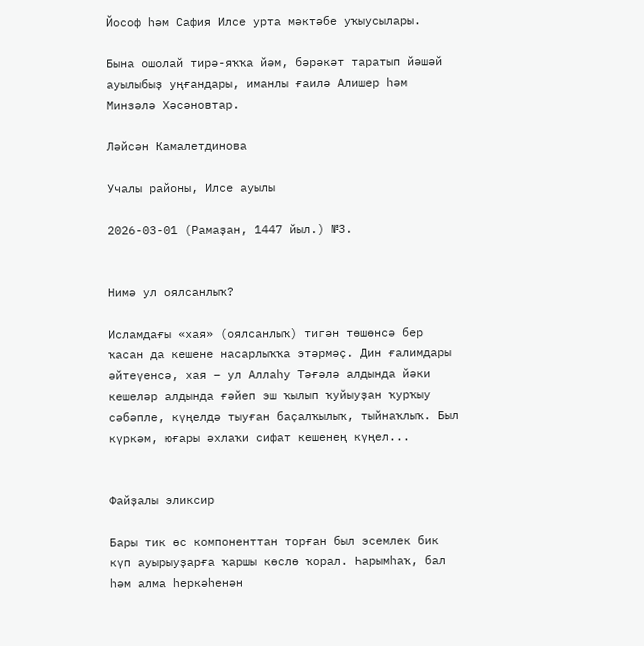Йософ һәм Сафия Илсе урта мәктәбе уҡыусылары.

Бына ошолай тирә-яҡҡа йәм, бәрәкәт таратып йәшәй ауылыбыҙ уңғандары, иманлы ғаилә Алишер һәм Минзәлә Хәсәновтар.

Ләйсән Камалетдинова

Учалы районы, Илсе ауылы

2026-03-01 (Рамаҙан, 1447 йыл.) №3.


Нимә ул оялсанлыҡ?

Исламдағы «хая» (оялсанлыҡ) тигән төшөнсә бер ҡасан да кешене насарлыҡҡа этәрмәҫ. Дин ғалимдары әйтеүенсә, хая – ул Аллаһу Тәғәлә алдында йәки кешеләр алдында ғәйеп эш ҡылып ҡуйыуҙан ҡурҡыу сәбәпле, күңелдә тыуған баҫалҡылыҡ, тыйнаҡлыҡ. Был күркәм, юғары әхлаҡи сифат кешенең күңел...


Файҙалы эликсир

Бары тик өс компоненттан торған был эсемлек бик күп ауырыуҙарға ҡаршы көслө ҡорал. Һарымһаҡ, бал һәм алма һеркәһенән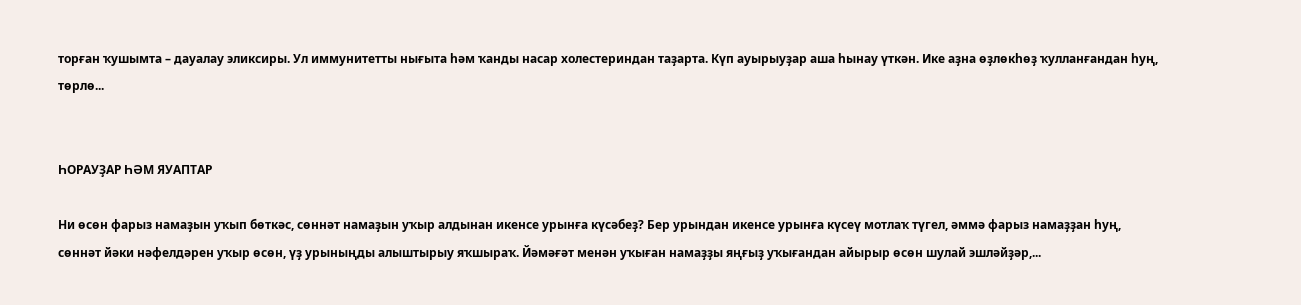торған ҡушымта – дауалау эликсиры. Ул иммунитетты нығыта һәм ҡанды насар холестериндан таҙарта. Күп ауырыуҙар аша һынау үткән. Ике аҙна өҙлөкһөҙ ҡулланғандан һуң, төрлө...


ҺОРАУҘАР ҺӘМ ЯУАПТАР

Ни өсөн фарыз намаҙын уҡып бөткәс, сөннәт намаҙын уҡыр алдынан икенсе урынға күсәбеҙ? Бер урындан икенсе урынға күсеү мотлаҡ түгел, әммә фарыз намаҙҙан һуң, сөннәт йәки нәфелдәрен уҡыр өсөн, үҙ урыныңды алыштырыу яҡшыраҡ. Йәмәғәт менән уҡыған намаҙҙы яңғыҙ уҡығандан айырыр өсөн шулай эшләйҙәр,...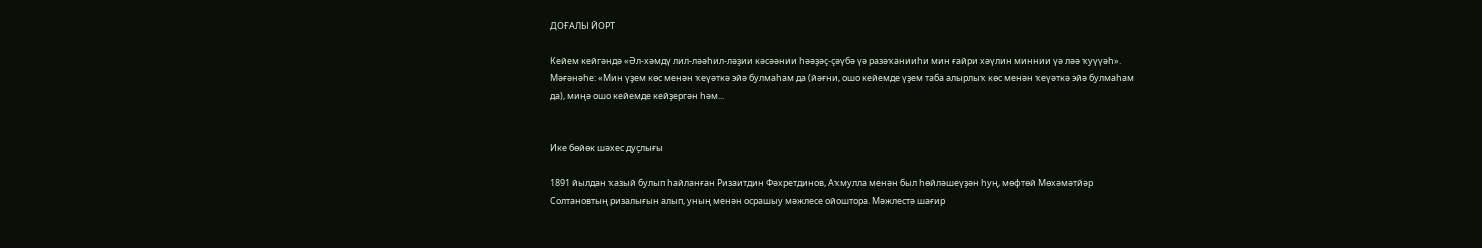ДОҒАЛЫ ЙОРТ

Кейем кейгәндә «Әл-хәмдү лил-ләәһил-ләҙии кәсәәнии һәәҙәҫ-ҫәүбә үә разәҡанииһи мин ғайри хәүлин миннии үә ләә ҡуүүәһ». Мәғәнәһе: «Мин үҙем көс менән ҡеүәткә эйә булмаһам да (йәғни, ошо кейемде үҙем таба алырлыҡ көс менән ҡеүәткә эйә булмаһам да), миңә ошо кейемде кейҙергән һәм...


Ике бөйөк шәхес дуҫлығы

1891 йылдан ҡазый булып һайланған Ризаитдин Фәхретдинов, Аҡмулла менән был һөйләшеүҙән һуң, мөфтөй Мөхәмәтйәр Солтановтың ризалығын алып, уның менән осрашыу мәжлесе ойоштора. Мәжлестә шағир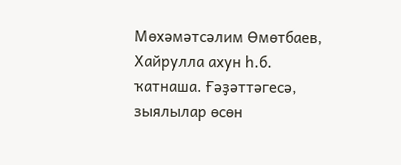Мөхәмәтсәлим Өмөтбаев, Хайрулла ахун һ.б. ҡатнаша. Ғәҙәттәгесә, зыялылар өсөн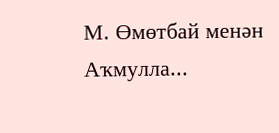М. Өмөтбай менән Аҡмулла...